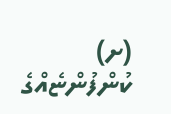(ށ) ކުންފުންޏެއްގެ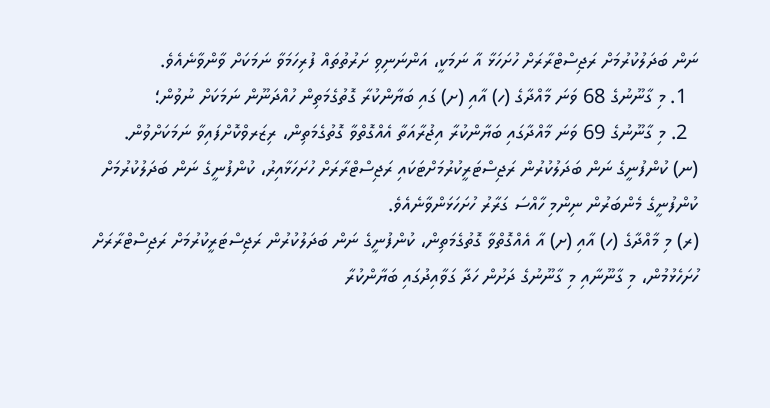ނަން ބަދަލުކުރުމަށް ރަޖިސްޓްރާރަށް ހުށަހަޅާ އާ ނަމަކީ، އަންނަނިވި ށަރުތުތައް ފުރިހަމަވާ ނަމަކަށް ވާންވާނެއެވެ.
  1. މި ގާނޫނުގެ 68 ވަނަ މާއްދާގެ (ހ) އާއި (ށ) ގައި ބަޔާންކުރާ ގޮތުގެމަތިން ހުއްދަނޫން ނަމަކަށް ނުވުން؛
  2. މި ގާނޫނުގެ 69 ވަނަ މާއްދާގައި ބަޔާންކުރާ އިޖުރާއަތާ އެއްގޮތްވާ ގޮތުގެމަތިން، ރިޒަރވްކޮށްފައިވާ ނަމަކަށްވުން.
(ނ) ކުންފުނީގެ ނަން ބަދަލުކުރުން ރަޖިސްޓަރީކުރުމަށްޓަކައި ރަޖިސްޓްރާރަށް ހުށަހަޅާއިރު، ކުންފުނީގެ ނަން ބަދަލުކުރުމަށް ކުންފުނީގެ މެންބަރުން ނިންމި ހާއްސަ ގަރާރު ހުށަހަޅަންވާނެއެވެ.
(ރ) މި މާއްދާގެ (ހ) އާއި (ށ) އާ އެއްގޮތްވާ ގޮތުގެމަތިން، ކުންފުނީގެ ނަން ބަދަލުކުރުން ރަޖިސްޓަރީކުރުމަށް ރަޖިސްޓްރާރަށް ހުށަހެޅުމުން، މި ގާނޫނާއި މި ގާނޫނުގެ ދަށުން ހަދާ ގަވާއިދުގައި ބަޔާންކުރާ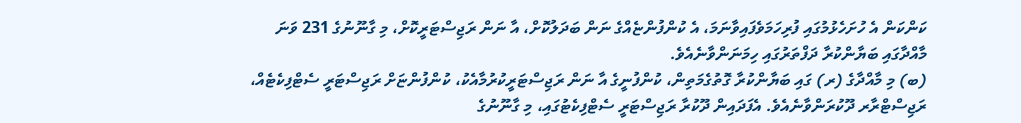ކަންކަން އެ ހުށަހެޅުމުގައި ފުރިހަމަވެފައިވާނަމަ، އެ ކުންފުންޏެއްގެ ނަން ބަދަލުކޮށް، އާ ނަން ރަޖިސްޓަރީކޮށް، މި ގާނޫނުގެ 231 ވަނަ މާއްދާގައި ބަޔާންކުރާ ދަފްތަރުގައި ހިމަނަންވާނެއެވެ.
(ބ) މި މާއްދާގެ (ރ) ގައި ބަޔާންކުރާ ގޮތުގެމަތިން، ކުންފުނީގެ އާ ނަން ރަޖިސްޓަރީކުރުމާއެކު، ކުންފުންޏަށް ރަޖިސްޓަރީ ސެޓްފިކެޓެއް، ރަޖިސްޓްރާރ ދޫކުރަންވާނެއެވެ. އެފަދައިން ދޫކުރާ ރަޖިސްޓަރީ ސެޓްފިކެޓުގައި، މި ގާނޫނުގެ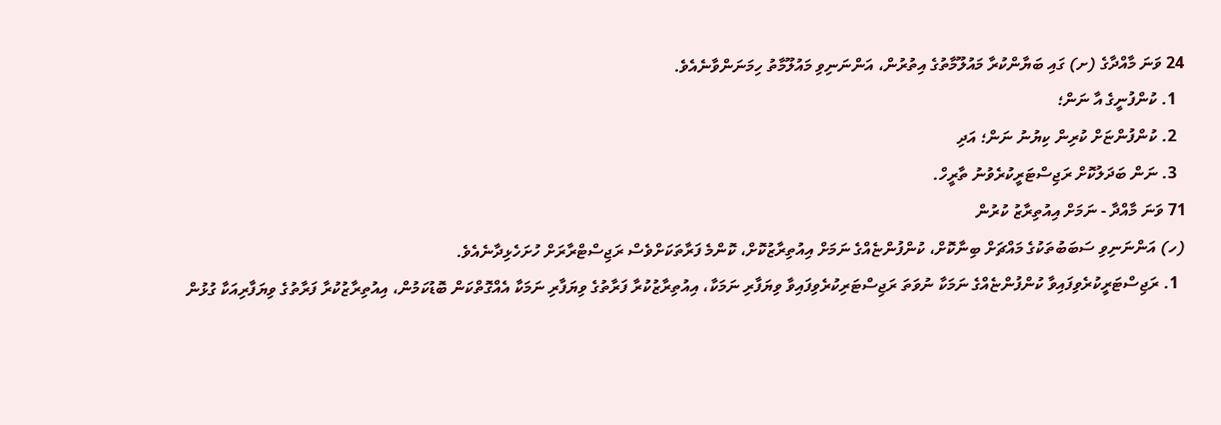24 ވަނަ މާއްދާގެ (ށ) ގައި ބަޔާންކުރާ މައުލޫމާތުގެ އިތުރުން، އަންނަނިވި މައުލޫމާތު ހިމަނަންވާނެއެވެ.
  1. ކުންފުނީގެ އާ ނަން؛
  2. ކުންފުންޏަށް ކުރިން ކިޔުނު ނަން؛ އަދި
  3. ނަން ބަދަލުކޮށް ރަޖިސްޓަރީކުރެވުނު ތާރީހް.
71 ވަނަ މާއްދާ - ނަމަށް އިއުތިރާޒު ކުރުން
(ހ) އަންނަނިވި ސަބަބުތަކުގެ މައްޗަށް ބިނާކޮށް، ކުންފުންޏެއްގެ ނަމަށް އިއުތިރާޒުކޮށް، ކޮންމެ ފަރާތަކަށްވެސް ރަޖިސްޓްރާރަށް ހުށަހެޅިދާނެއެވެ.
  1. ރަޖިސްޓަރީކުރެވިފައިވާ ކުންފުންޏެއްގެ ނަމަކާ ނުވަތަ ރަޖިސްޓަރިކުރެވިފައިވާ ވިޔަފާރި ނަމަކާ، އިއުތިރާޒުކުރާ ފަރާތުގެ ވިޔަފާރި ނަމަކާ އެއްގޮތްކަން ބޮޑުކަމުން، އިއުތިރާޒުކުރާ ފަރާތުގެ ވިޔަފާރިއަކާ ގުޅުން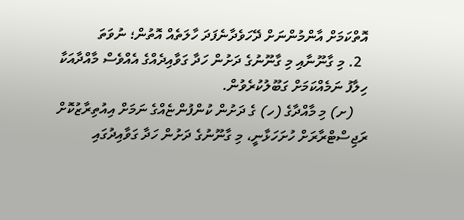އޮތްކަމަށް އާންމުންނަށް ދޭހަވެދާނެފަދަ ހާލަތެއް އޮތުން؛ ނުވަތަ
  2. މި ގާނޫނާއި މި ގާނޫނުގެ ދަށުން ހަދާ ގަވާއިދެއްގެ އެއްވެސް މާއްދާއަކާ ހިލާފު ނަމެއްކަމަށް ގަބޫލުކުރެވުން.
    (ށ) މި މާއްދާގެ (ހ) ގެ ދަށުން ކުންފުންޏެއްގެ ނަމަށް އިއުތިރާޒުކޮށް ރަޖިސްޓްރާރަށް ހުށަހަޅާނީ، މި ގާނޫނުގެ ދަށުން ހަދާ ގަވާއިދުގައި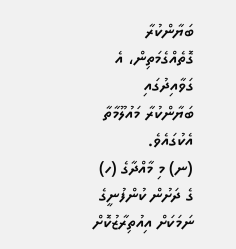ބަޔާންކުރާ ގޮތެއްގެމަތިން، އެ ގަވާއިދުގައި ބަޔާންކުރާ މައުލޫމާތާ އެކުގައެވެ.
(ނ) މި މާއްދާގެ (ހ) ގެ ދަށުން ކުންފުނީގެ ނަމަކަށް އިއުތިރާޒުކޮށް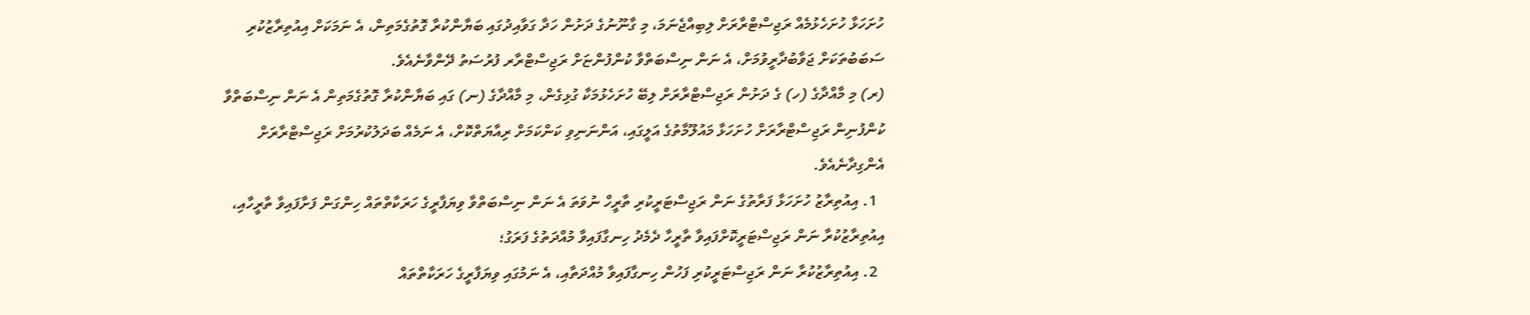ހުށަހަޅާ ހުށަހެޅުމެއް ރަޖިސްޓްރާރަށް ލިބިއްޖެނަމަ، މި ގާނޫނުގެ ދަށުން ހަދާ ގަވާއިދުގައި ބަޔާންކުރާ ގޮތުގެމަތިން، އެ ނަމަކަށް އިއުތިރާޒުކުރި ސަބަބުތަކަށް ޖަވާބުދާރީވުމަށް، އެ ނަން ނިސްބަތްވާ ކުންފުންޏަށް ރަޖިސްޓްރާރ ފުރުސަތު ދޭންވާނެއެވެ.
(ރ) މި މާއްދާގެ (ހ) ގެ ދަށުން ރަޖިސްޓްރާރަށް ލިބޭ ހުށަހެޅުމަކާ ގުޅިގެން، މި މާއްދާގެ (ނ) ގައި ބަޔާންކުރާ ގޮތުގެމަތިން އެ ނަން ނިސްބަތްވާ ކުންފުނިން ރަޖިސްޓްރާރަށް ހުށަހަޅާ މައުލޫމާތުގެ އަލީގައި، އަންނަނިވި ކަންކަމަށް ރިއާޔަތްކޮށް، އެ ނަމެއް ބަދަލުކުރުމަށް ރަޖިސްޓްރާރަށް އެންގިދާނެއެވެ.
  1. އިއުތިރާޒު ހުށަހަޅާ ފަރާތުގެ ނަން ރަޖިސްޓަރީކުރި ތާރީހް ނުވަތަ އެ ނަން ނިސްބަތްވާ ވިޔަފާރީގެ ހަރަކާތްތައް ހިންގަން ފަށާފައިވާ ތާރީހާއި، އިއުތިރާޒުކުރާ ނަން ރަޖިސްޓަރީކޮށްފައިވާ ތާރީހާ ދެމެދު ހިނގާފައިވާ މުއްދަތުގެ ފަރަގު؛
  2. އިއުތިރާޒުކުރާ ނަން ރަޖިސްޓަރީކުރި ފަހުން ހިނގާފައިވާ މުއްދަތާއި، އެ ނަމުގައި ވިޔަފާރީގެ ހަރަކާތްތައް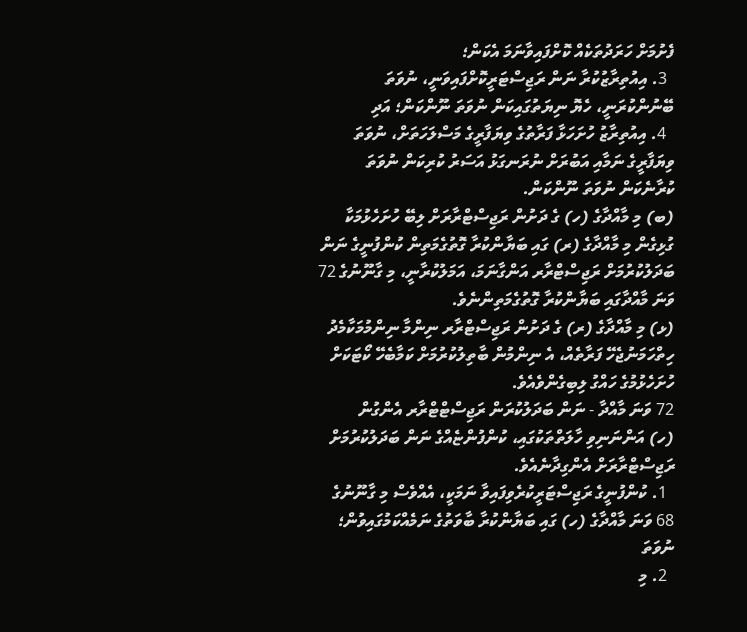ފެށުމަށް ހަރަދުތަކެއް ކޮށްފައިވާނަމަ އެކަން؛
  3. އިއުތިރާޒުކުރާ ނަން ރަޖިސްޓަރީކޮށްފައިވަނީ، ނުވަތަ ބޭނުންކުރަނީ، ހެޔޮ ނިޔަތުގައިކަން ނުވަތަ ނޫންކަން؛ އަދި
  4. އިއުތިރާޒު ހުށަހަޅާ ފަރާތުގެ ވިޔަފާރީގެ މަސްލަހަތަށް، ނުވަތަ ވިޔަފާރީގެ ނަމާއި އަބުރަށް ނުރަނގަޅު އަސަރު ކުރިކަން ނުވަތަ ކުރާނެކަން ނުވަތަ ނޫންކަން.
(ބ) މި މާއްދާގެ (ހ) ގެ ދަށުން ރަޖިސްޓްރާރަށް ލިބޭ ހުށަހެޅުމަކާ ގުޅިގެން މި މާއްދާގެ (ރ) ގައި ބަޔާންކުރާ ގޮތުގެމަތިން ކުންފުނީގެ ނަން ބަދަލުކުރުމަށް ރަޖިސްޓްރާރ އަންގާނަމަ، އަމަލުކުރާނީ، މި ގާނޫނުގެ 72 ވަނަ މާއްދާގައި ބަޔާންކުރާ ގޮތުގެމަތިންނެވެ.
(ޅ) މި މާއްދާގެ (ރ) ގެ ދަށުން ރަޖިސްޓްރާރ ނިންމާ ނިންމުމަކާމެދު ހިތްހަމަނުޖެހޭ ފަރާތެއް، އެ ނިންމުން ބާތިލުކުރުމަށް ކަމާބެހޭ ކޯޓަކަށް ހުށަހެޅުމުގެ ހައްގު ލިބިގެންވެއެވެ.
72 ވަނަ މާއްދާ - ނަން ބަދަލުކުރަން ރަޖިސްޓްޓްރާރ އެންގުން
(ހ) އަންނަނިވި ހާލަތްތަކުގައި، ކުންފުންޏެއްގެ ނަން ބަދަލުކުރުމަށް ރަޖިސްޓްރާރަށް އެންގިދާނެއެވެ.
  1. ކުންފުނީގެ ރަޖިސްޓަރީކުރެވިފައިވާ ނަމަކީ، އެއްވެސް މި ގާނޫނުގެ 68 ވަނަ މާއްދާގެ (ހ) ގައި ބަޔާންކުރާ ބާވަތުގެ ނަމެއްކަމުގައިވުން؛ ނުވަތަ
  2. މި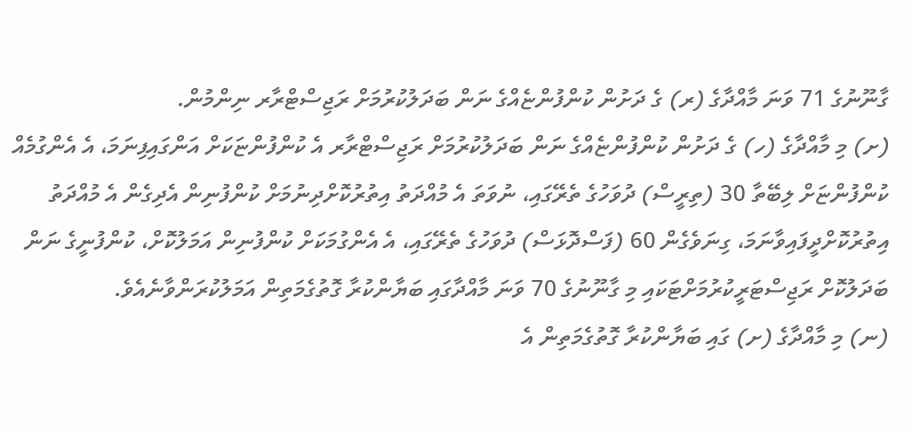ގާނޫނުގެ 71 ވަނަ މާއްދާގެ (ރ) ގެ ދަށުން ކުންފުންޏެއްގެ ނަން ބަދަލުކުރުމަށް ރަޖިސްޓްރާރ ނިންމުން.
(ށ) މި މާއްދާގެ (ހ) ގެ ދަށުން ކުންފުންޏެއްގެ ނަން ބަދަލުކުރުމަށް ރަޖިސްޓްރާރ އެ ކުންފުންޏަކަށް އަންގައިފިނަމަ، އެ އެންގުމެއް ކުންފުންޏަށް ލިބޭތާ 30 (ތިރީސް) ދުވަހުގެ ތެރޭގައި، ނުވަތަ އެ މުއްދަތު އިތުރުކޮށްދިނުމަށް ކުންފުނިން އެދިގެން އެ މުއްދަތު އިތުރުކޮށްދީފައިވާނަމަ، ގިނަވެގެން 60 (ފަސްދޮޅަސް) ދުވަހުގެ ތެރޭގައި، އެ އެންގުމަކަށް ކުންފުނިން އަމަލުކޮށް، ކުންފުނީގެ ނަން ބަދަލުކޮށް ރަޖިސްޓަރީކުރުމަށްޓަކައި މި ގާނޫނުގެ 70 ވަނަ މާއްދާގައި ބަޔާންކުރާ ގޮތުގެމަތިން އަމަލުކުރަންވާނެއެވެ.
(ނ) މި މާއްދާގެ (ށ) ގައި ބަޔާންކުރާ ގޮތުގެމަތިން އެ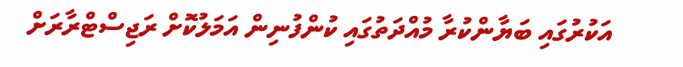އަކުރުގައި ބަޔާންކުރާ މުއްދަތުގައި ކުންފުނިން އަމަލުކޮށް ރަޖިސްޓްރާރަށް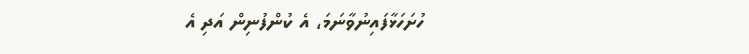ހުށަހަޅާފައިނުވާނަމަ، އެ ކުންފުނިން އަދި އެ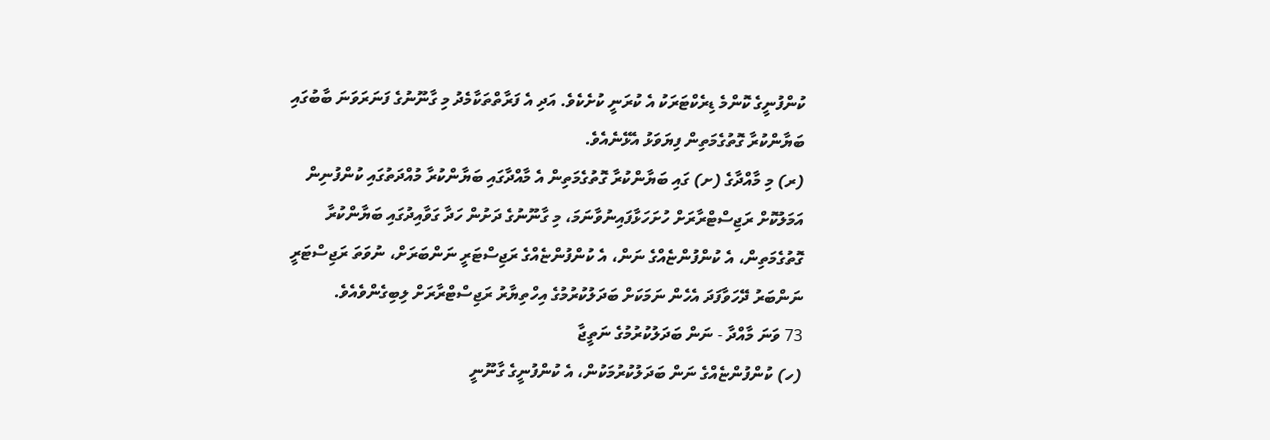ކުންފުނީގެ ކޮންމެ ޑިރެކްޓަރަކު އެ ކުރަނީ ކުށެކެވެ. އަދި އެ ފަރާތްތަކާމެދު މި ގާނޫނުގެ ފަނަރަވަނަ ބާބުގައި ބަޔާންކުރާ ގޮތުގެމަތިން ފިޔަވަޅު އެޅޭނެއެވެ.
(ރ) މި މާއްދާގެ (ށ) ގައި ބަޔާންކުރާ ގޮތުގެމަތިން އެ މާއްދާގައި ބަޔާންކުރާ މުއްދަތުގައި ކުންފުނިން އަމަލުކޮށް ރަޖިސްޓްރާރަށް ހުށަހަޅާފައިނުވާނަމަ، މި ގާނޫނުގެ ދަށުން ހަދާ ގަވާއިދުގައި ބަޔާންކުރާ ގޮތުގެމަތިން، އެ ކުންފުންޏެއްގެ ނަން، އެ ކުންފުންޏެއްގެ ރަޖިސްޓަރީ ނަންބަރަށް، ނުވަތަ ރަޖިސްޓަރީ ނަންބަރު ދޭހަވާފަދަ އެހެން ނަމަކަށް ބަދަލުކުރުމުގެ އިހްތިޔާރު ރަޖިސްޓްރާރަށް ލިބިގެންވެއެވެ.
73 ވަނަ މާއްދާ - ނަން ބަދަލުކުރުމުގެ ނަތީޖާ
(ހ) ކުންފުންޏެއްގެ ނަން ބަދަލުކުރުމަކުން، އެ ކުންފުނީގެ ގާނޫނީ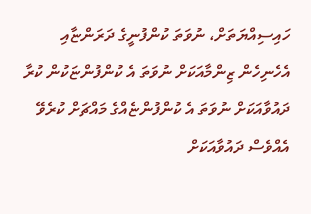ހައިސިއްޔަތަށް، ނުވަތަ ކުންފުނީގެ ދަރަންޏާއި އެހެނިހެން ޒިންމާއަކަށް ނުވަތަ އެ ކުންފުންޏަކުން ކުރާ ދައުވާއަކަށް ނުވަތަ އެ ކުންފުންޏެއްގެ މައްޗަށް ކުރެވޭ އެއްވެސް ދައުވާއަކަށް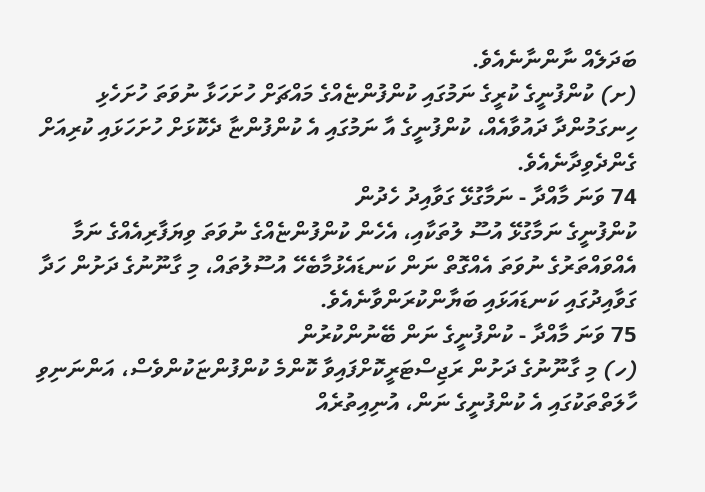ބަދަލެއް ނާންނާނެއެވެ.
(ށ) ކުންފުނީގެ ކުރީގެ ނަމުގައި ކުންފުންޏެއްގެ މައްޗަށް ހުށަހަޅާ ނުވަތަ ހުށަހެޅި ހިނގަމުންދާ ދައުވާއެއް، ކުންފުނީގެ އާ ނަމުގައި އެ ކުންފުންޏާ ދެކޮޅަށް ހުށަހަޅައި ކުރިއަށް ގެންދެވިދާނެއެވެ.
74 ވަނަ މާއްދާ - ނަމާގުޅޭ ގަވާއިދު ހެދުން
ކުންފުނީގެ ނަމާގުޅޭ އުސޫ ލުތަކާއި، އެހެން ކުންފުންޏެއްގެ ނުވަތަ ވިޔަފާރިއެއްގެ ނަމާ އެއްވައްތަރުގެ ނުވަތަ އެއްގޮތް ނަން ކަނޑައެޅުމާބެހޭ އުސޫލުތައް، މި ގާނޫނުގެ ދަށުން ހަދާ ގަވާއިދުގައި ކަނޑައަޅައި ބަޔާންކުރަންވާނެއެވެ.
75 ވަނަ މާއްދާ - ކުންފުނީގެ ނަން ބޭނުންކުރުން
(ހ) މި ގާނޫނުގެ ދަށުން ރަޖިސްޓަރީކޮށްފައިވާ ކޮންމެ ކުންފުންޏަކުންވެސް، އަންނަނިވި ހާލަތްތަކުގައި އެ ކުންފުނީގެ ނަން، އުނިއިތުރެއް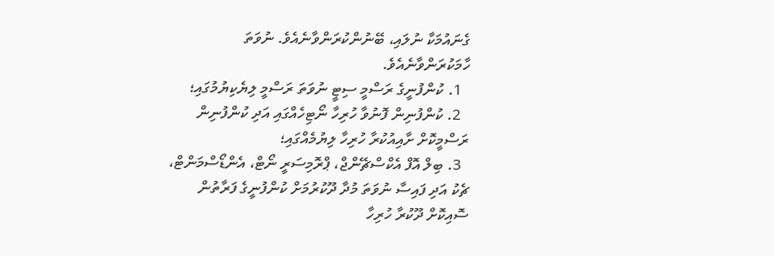ގެނައުމަކާ ނުލައި، ބޭނުންކުރަންވާނެއެވެ. ނުވަތަ ހާމަކުރަންވާނެއެވެ.
  1. ކުންފުނީގެ ރަސްމީ ސިޓީ ނުވަތަ ރަސްމީ ލިޔެކިޔުމުގައި؛
  2. ކުންފުނިން ފޮނުވާ ހުރިހާ ނޯޓިހެއްގައި އަދި ކުންފުނިން ރަސްމީކޮށް ށާއިއުކުރާ ހުރިހާ ލިޔުމެއްގައި؛
  3. ބިލް އޮފް އެކްސްޗޭންޖް، ޕްރޮމިސަރީ ނޯޓް، އެންޑޯސްމަންޓް، ޗެކު އަދި ފައިސާ ނުވަތަ މުދާ ދޫކުރުމަށް ކުންފުނީގެ ފަރާތުން ސޮއިކޮށް ދޫކުރާ ހުރިހާ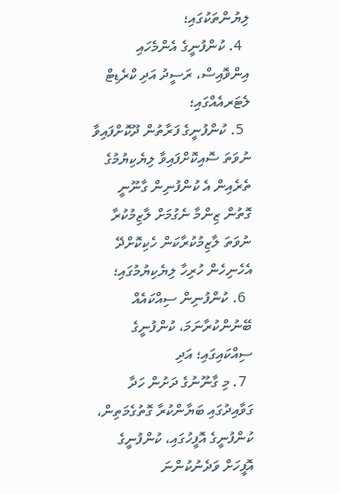ލިޔުންތަކުގައި؛
  4. ކުންފުނީގެ އެންމެހައި އިންވޮއިސް، ރަސީދު އަދި ކްރެޑިޓް ލެޓަރއެއްގައި؛
  5. ކުންފުނީގެ ފަރާތުން ދޫކޮށްފައިވާ ނުވަތަ ސޮއިކޮށްފައިވާ ލިޔެކިޔުމުގެ ތެރެއިން އެ ކުންފުނިން ގާނޫނީ ގޮތުން ޒިންމާ ނެގުމަށް ލާޒިމުކުރާ ނުވަތަ ލާޒިމުކުރާކަން ހެކިކޮށްދޭ އެހެނިހެން ހުރިހާ ލިޔެކިޔުމުގައި؛
  6. ކުންފުނިން ސިއްކައެއް ބޭނުންކުރާނަމަ، ކުންފުނީގެ ސިއްކައިގައި؛ އަދި
  7. މި ގާނޫނުގެ ދަށުން ހަދާ ގަވާއިދުގައި ބަޔާންކުރާ ގޮތުގެމަތިން، ކުންފުނީގެ އޮފީހުގައި، ކުންފުނީގެ އޮފީހަށް ވަދެނުކުންނަ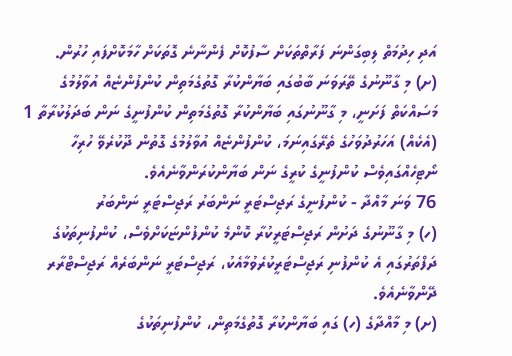އަދި ހިދުމަތް ލިބިގަންނަ ފަރާތްތަކަށް ސާފުކޮށް ފެންނާނެ ގޮތަކަށް ހާމަކޮށްފައި ހުރުން.
(ށ) މި ގާނޫނުގެ ތޭރަވަނަ ބާބުގައި ބަޔާންކުރާ ގޮތުގެމަތިން ކުންފުންޏެއް އުވާލުމުގެ މަސައްކަތް ފަށަނީ، މި ގާނޫނުގައި ބަޔާންކުރާ ގޮތުގެމަތިން ކުންފުނީގެ ނަން ބަދަލުކުރާތާ 1 (އެކެއް) އަހަރުދުވަހުގެ ތެރޭގައިނަމަ، ކުންފުންޏެއް އުވާލުމުގެ ގޮތުން ދޫކުރެވޭ ހުރިހާ ނޯޓިހެއްގައިވެސް ކުންފުނީގެ ކުރީގެ ނަން ބަޔާންކުރަންވާނެއެވެ.
76 ވަނަ މާއްދާ - ކުންފުނީގެ ރަޖިސްޓަރީ ނަންބަރު ރަޖިސްޓަރީ ނަންބަރު
(ހ) މި ގާނޫނުގެ ދަށުން ރަޖިސްޓަރީކުރާ ކޮންމެ ކުންފުންޏަކަށްވެސް، ކުންފުނިތަކުގެ ދަފްތަރުގައި އެ ކުންފުނި ރަޖިސްޓަރީކުރެވުމާއެކު، ރަޖިސްޓަރީ ނަންބަރެއް ރަޖިސްޓްރާރ ދޭންވާނެއެވެ.
(ށ) މި މާއްދާގެ (ހ) ގައި ބަޔާންކުރާ ގޮތުގެމަތިން، ކުންފުނިތަކުގެ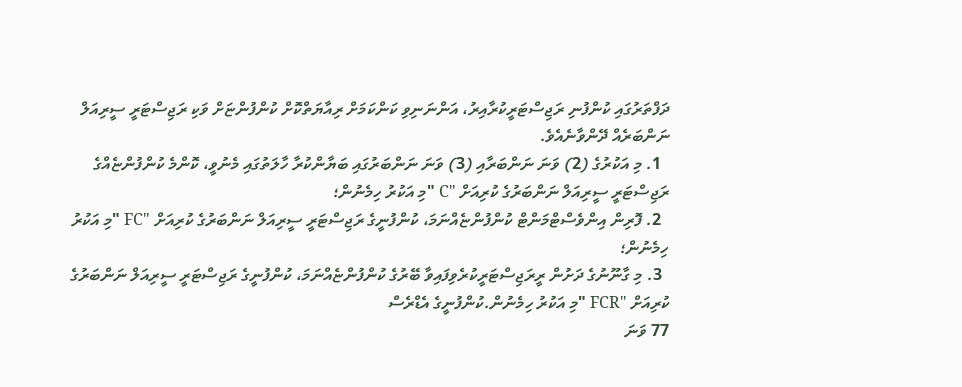ދަފްތަރުގައި ކުންފުނި ރަޖިސްޓަރީކުރާއިރު، އަންނަނިވި ކަންކަމަށް ރިއާޔަތްކޮށް ކުންފުންޏަށް ވަކި ރަޖިސްޓަރީ ސީރިއަލް ނަންބަރެއް ދޭންވާނެއެވެ.
  1. މި އަކުރުގެ (2) ވަނަ ނަންބަރާއި (3) ވަނަ ނަންބަރުގައި ބަޔާންކުރާ ހާލަތުގައި މެނުވީ، ކޮންމެ ކުންފުންޏެއްގެ ރަޖިސްޓަރީ ސީރިއަލް ނަންބަރުގެ ކުރިއަށް "C "މި އަކުރު ހިމެނުން؛
  2. ފޮރިން އިންވެސްޓްމަންޓް ކުންފުންޏެއްނަމަ، ކުންފުނީގެ ރަޖިސްޓަރީ ސީރިއަލް ނަންބަރުގެ ކުރިއަށް "FC "މި އަކުރު ހިމެނުން؛
  3. މި ގާނޫނުގެ ދަށުން ރީރަޖިސްޓަރީކުރެވިފައިވާ ބޭރުގެ ކުންފުންޏެއްނަމަ، ކުންފުނީގެ ރަޖިސްޓަރީ ސީރިއަލް ނަންބަރުގެ ކުރިއަށް "FCR "މި އަކުރު ހިމެނުން.ކުންފުނީގެ އެޑްރެސް
77 ވަނަ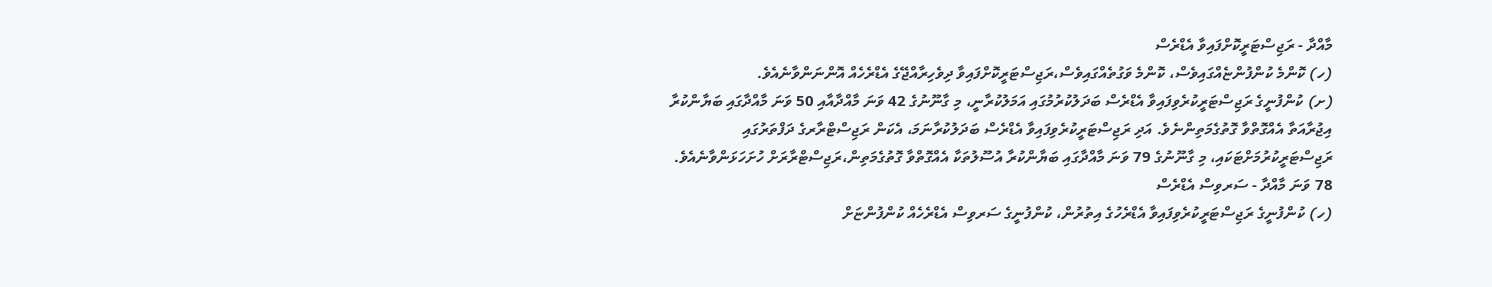މާއްދާ - ރަޖިސްޓަރީކޮށްފައިވާ އެޑްރެސް
(ހ) ކޮންމެ ކުންފުންޏެއްގައިވެސް، ކޮންމެ ވަގުތެއްގައިވެސް،ރަޖިސްޓަރީކޮށްފައިވާ ދިވެހިރާއްޖޭގެ އެޑްރެހެއް އޮންނަންވާނެއެވެ.
(ށ) ކުންފުނީގެ ރަޖިސްޓަރީކުރެވިފައިވާ އެޑްރެސް ބަދަލުކުރުމުގައި އަމަލުކުރާނީ، މި ގާނޫނުގެ 42 ވަނަ މާއްދާއާއި 50 ވަނަ މާއްދާގައި ބަޔާންކުރާ އިޖުރާއަތާ އެއްގޮތްވާ ގޮތުގެމަތިންނެވެ. އަދި ރަޖިސްޓަރީކުރެވިފައިވާ އެޑްރެސް ބަދަލުކުރާނަމަ، އެކަން ރަޖިސްޓްރާރގެ ދަފްތަރުގައި ރަޖިސްޓަރީކުރުމަށްޓަކައި، މި ގާނޫނުގެ 79 ވަނަ މާއްދާގައި ބަޔާންކުރާ އުސޫލުތަކާ އެއްގޮތްވާ ގޮތުގެމަތިން،ރަޖިސްޓްރާރަށް ހުށަހަޅަންވާނެއެވެ.
78 ވަނަ މާއްދާ - ސަރވިސް އެޑްރެސް
(ހ) ކުންފުނީގެ ރަޖިސްޓަރީކުރެވިފައިވާ އެޑްރެހުގެ އިތުރުން، ކުންފުނީގެ ސަރވިސް އެޑްރެހެއް ކުންފުންޏަށް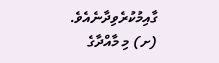ގާއިމުކުރެވިދާނެއެވެ.
(ށ) މި މާއްދާގެ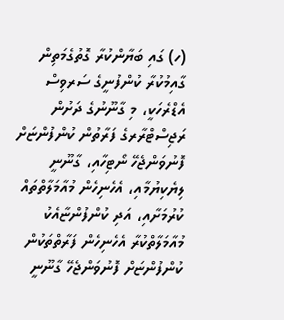(ހ) ގައި ބަޔާންކުރާ ގޮތުގެމަތިން ގާއިމުކުރާ ކުންފުނީގެ ސަރވިސް އެޑްރެހަކީ، މި ގާނޫނުގެ ދަށުން ރަޖިސްޓްރާރގެ ފަރާތުން ކުންފުންޏަށް ފޮނުވަންޖެހޭ ނޯޓިހާއި، ގާނޫނީ ލިޔެކިޔުމާއި، އެހެނިހެން މުއާމަލާތްތައް ކުރުމަށާއި، އަދި ކުންފުންޏާއެކު މުއާމަލާތްކުރާ އެހެނިހެން ފަރާތްތަކުން ކުންފުންޏަށް ފޮނުވަންޖެހޭ ގާނޫނީ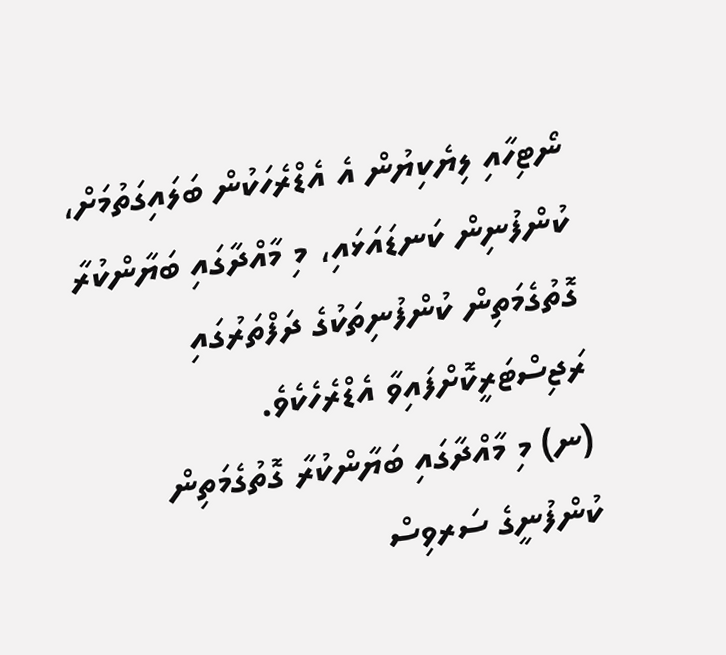ނޯޓިހާއި ލިޔެކިޔުން އެ އެޑްރެހަކުން ބަލައިގަތުމަށް، ކުންފުނިން ކަނޑައަޅައި، މި މާއްދާގައި ބަޔާންކުރާ ގޮތުގެމަތިން ކުންފުނިތަކުގެ ދަފްތަރުގައި ރަޖިސްޓަރީކޮށްފައިވާ އެޑްރެހެކެވެ.
(ނ) މި މާއްދާގައި ބަޔާންކުރާ ގޮތުގެމަތިން ކުންފުނީގެ ސަރވިސް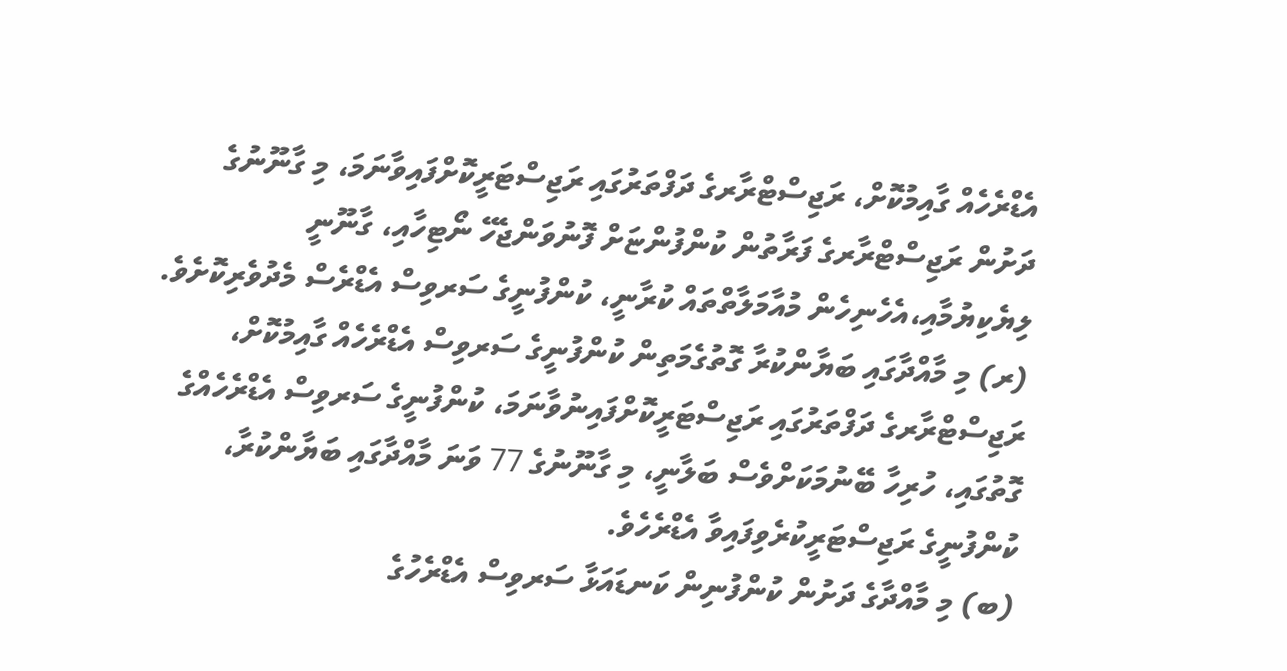އެޑްރެހެއް ގާއިމުކޮށް، ރަޖިސްޓްރާރގެ ދަފްތަރުގައި ރަޖިސްޓަރީކޮށްފައިވާނަމަ، މި ގާނޫނުގެ ދަށުން ރަޖިސްޓްރާރގެ ފަރާތުން ކުންފުންޏަށް ފޮނުވަންޖެހޭ ނޯޓިހާއި، ގާނޫނީ ލިޔެކިޔުމާއި،އެހެނިހެން މުއާމަލާތްތައް ކުރާނީ، ކުންފުނީގެ ސަރވިސް އެޑްރެސް މެދުވެރިކޮށެވެ.
(ރ) މި މާއްދާގައި ބަޔާންކުރާ ގޮތުގެމަތިން ކުންފުނީގެ ސަރވިސް އެޑްރެހެއް ގާއިމުކޮށް، ރަޖިސްޓްރާރގެ ދަފްތަރުގައި ރަޖިސްޓަރީކޮށްފައިނުވާނަމަ، ކުންފުނީގެ ސަރވިސް އެޑްރެހެއްގެ ގޮތުގައި، ހުރިހާ ބޭނުމަކަށްވެސް ބަލާނީ، މި ގާނޫނުގެ 77 ވަނަ މާއްދާގައި ބަޔާންކުރާ، ކުންފުނީގެ ރަޖިސްޓަރީކުރެވިފައިވާ އެޑްރެހެވެ.
(ބ) މި މާއްދާގެ ދަށުން ކުންފުނިން ކަނޑައަޅާ ސަރވިސް އެޑްރެހުގެ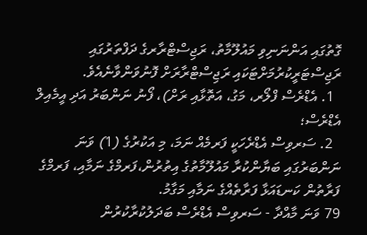ގޮތުގައި އަންނަނިވި މައުލޫމާތު، ރަޖިސްޓްރާރގެ ދަފްތަރުގައި ރަޖިސްޓަރީކުރުމަށްޓަކައި ރަޖިސްޓްރާރަށް ފޮނުވަންވާނެއެވެ.
  1. އެޑްރެސް ފްލޯރ، މަގު، އަތޮޅާއި ރަށް)، ފޯނު ނަންބަރު އަދި އީމެއިލް އެޑްރެސް؛
  2. ސަރވިސް އެޑްރެހަކީ ފަރމެއް ނަމަ، މި އަކުރުގެ (1) ވަނަ ނަންބަރުގައި ބަޔާންކުރާ މައުލޫމާތުގެ އިތުރުން،ފަރމްގެ ނަމާއި، ފަރމްގެ ފަރާތުން ކަނޑައަޅާ ފަރާތެއްގެ ނަމާއި މަގާމު.
79 ވަނަ މާއްދާ - ސަރވިސް އެޑްރެސް ބަދަލުކުރާކުރުން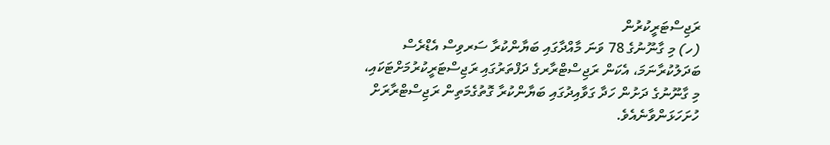ރަޖިސްޓަރީކުރުން
(ހ) މި ގާނޫނުގެ 78 ވަނަ މާއްދާގައި ބަޔާންކުރާ ސަރވިސް އެޑްރެސް ބަދަލުކުރާނަމަ، އެކަން ރަޖިސްޓްރާރގެ ދަފްތަރުގައި ރަޖިސްޓަރީކުރުމަށްޓަކައި، މި ގާނޫނުގެ ދަށުން ހަދާ ގަވާއިދުގައި ބަޔާންކުރާ ގޮތުގެމަތިން ރަޖިސްޓްރާރަށް ހުށަހަޅަންވާނެއެވެ.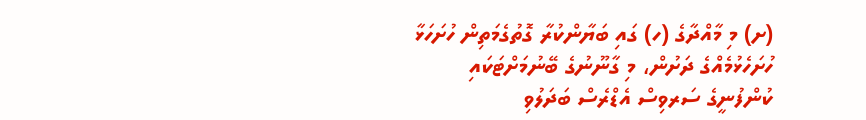(ށ) މި މާއްދާގެ (ހ) ގައި ބަޔާންކުރާ ގޮތުގެމަތިން ހުށަހަޅާ ހުށަހެޅުމެއްގެ ދަށުން، މި ގާނޫނުގެ ބޭނުމަށްޓަކައި ކުންފުނީގެ ސަރވިސް އެޑްރެސް ބަދަލުވި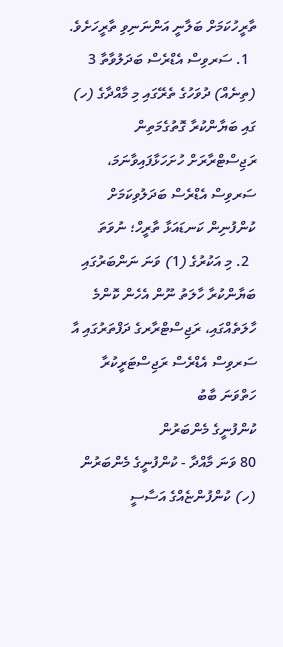ތާރީހުކަމަށް ބަލާނީ އަންނަނިވި ތާރީހަށެވެ.
  1. ސަރވިސް އެޑްރެސް ބަދަލުވާތާ 3 (ތިނެއް) ދުވަހުގެ ތެރޭގައި މި މާއްދާގެ (ހ) ގައި ބަޔާންކުރާ ގޮތުގެމަތިން ރަޖިސްޓްރާރަށް ހުށަހަޅާފައިވާނަމަ، ސަރވިސް އެޑްރެސް ބަދަލުވިކަމަށް ކުންފުނިން ކަނޑައަޅާ ތާރީހް؛ ނުވަތަ
  2. މި އަކުރުގެ (1) ވަނަ ނަންބަރުގައި ބަޔާންކުރާ ހާލަތު ނޫން އެހެން ކޮންމެ ހާލަތެއްގައި، ރަޖިސްޓްރާރގެ ދަފްތަރުގައި އާ ސަރވިސް އެޑްރެސް ރަޖިސްޓަރީކުރާ
ހަތްވަނަ ބާބު
ކުންފުނީގެ މެންބަރުން
80 ވަނަ މާއްދާ - ކުންފުނީގެ މެންބަރުން
(ހ) ކުންފުންޏެއްގެ އަސާސީ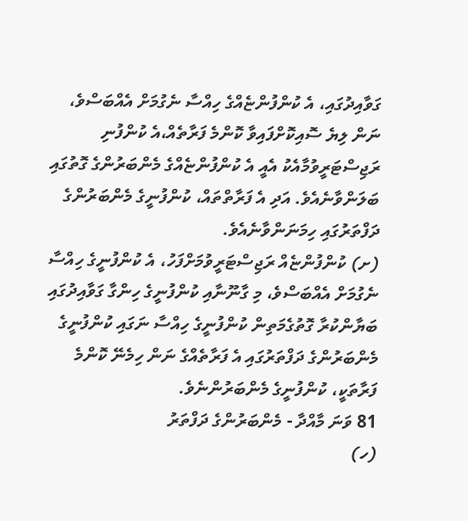ގަވާއިދުގައި، އެ ކުންފުންޏެއްގެ ހިއްސާ ނެގުމަށް އެއްބަސްވެ، ނަން ލިޔެ ސޮއިކޮށްފައިވާ ކޮންމެ ފަރާތެއް،އެ ކުންފުނި ރަޖިސްޓަރީވުމާއެކު އެއީ އެ ކުންފުންޏެއްގެ މެންބަރުންގެ ގޮތުގައި ބަލަންވާނެއެވެ. އަދި އެ ފަރާތްތައް، ކުންފުނީގެ މެންބަރުންގެ ދަފްތަރުގައި ހިމަނަންވާނެއެވެ.
(ށ) ކުންފުންޏެއް ރަޖިސްޓަރީވުމަށްފަހު، އެ ކުންފުނީގެ ހިއްސާ ނެގުމަށް އެއްބަސްވެ، މި ގާނޫނާއި ކުންފުނީގެ ހިންގާ ގަވާއިދުގައި ބަޔާންކުރާ ގޮތުގެމަތިން ކުންފުނީގެ ހިއްސާ ނަގައި ކުންފުނީގެ މެންބަރުންގެ ދަފްތަރުގައި އެ ފަރާތެއްގެ ނަން ހިމެނޭ ކޮންމެ ފަރާތަކީ، ކުންފުނީގެ މެންބަރުންނެވެ.
81 ވަނަ މާއްދާ - މެންބަރުންގެ ދަފްތަރު
(ހ)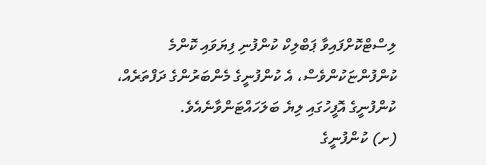ލިސްޓްކޮށްފައިވާ ޕަބްލިކް ކުންފުނި ފިޔަވައި ކޮންމެ ކުންފުންޏަކުންވެސް، އެ ކުންފުނީގެ މެންބަރުންގެ ދަފްތަރެއް، ކުންފުނީގެ އޮފީހުގައި ލިޔެ ބަލަހައްޓަންވާނެއެވެ.
(ށ) ކުންފުނީގެ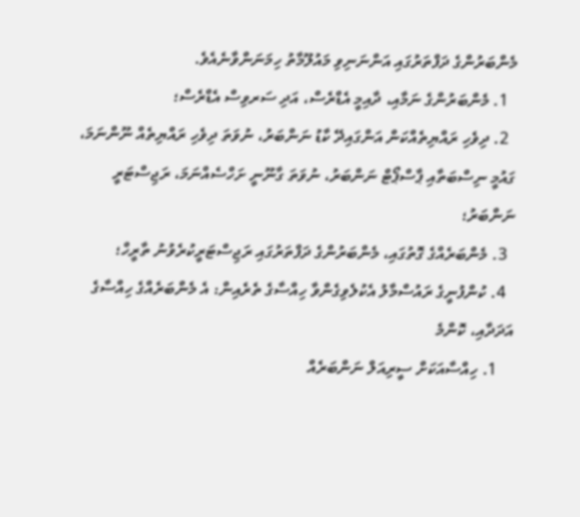މެންބަރުންގެ ދަފްތަރުގައި އަންނަނިވި މައުލޫމާތު ހިމަނަންވާނެއެވެ.
  1. މެންބަރުންގެ ނަމާއި، ދާއިމީ އެޑްރެސް، އަދި ސަރވިސް އެޑްރެސް؛
  2. ދިވެހި ރައްޔިތެއްކަން އަންގައިދޭ ކާޑު ނަންބަރު، ނުވަތަ ދިވެހި ރައްޔިތެއް ނޫންނަމަ، ގައުމީ ނިސްބަތާއި ޕާސްޕޯޓް ނަންބަރު، ނުވަތަ ގާނޫނީ ށަހްސެއްނަމަ، ރަޖިސްޓަރީ ނަންބަރު؛
  3. މެންބަރެއްގެ ގޮތުގައި، މެންބަރުންގެ ދަފްތަރުގައި ރަޖިސްޓަރީކުރެވުނު ތާރީހް؛
  4. ކުންފުނީގެ ރައުސްމާލު އެކުލެވިގެންވާ ހިއްސާގެ ތެރެއިން: އެ މެންބަރެއްގެ ހިއްސާގެ އަދަދާއި، ކޮންމެ
    1. ހިއްސާއަކަށް ސީރިއަލް ނަންބަރެއް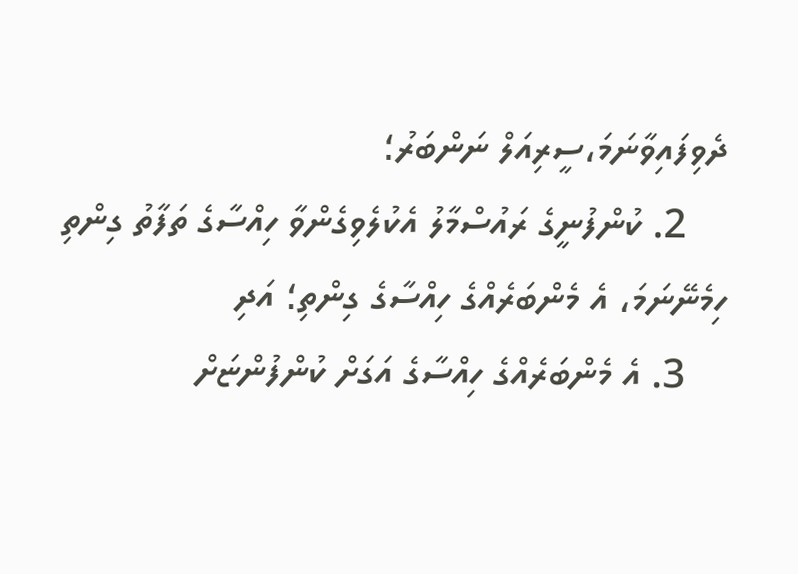ދެވިފައިވާނަމަ،ސީރިއަލް ނަންބަރު؛
    2. ކުންފުނީގެ ރައުސްމާލު އެކުލެވިގެންވާ ހިއްސާގެ ތަފާތު ގިންތި ހިމެނޭނަމަ، އެ މެންބަރެއްގެ ހިއްސާގެ ގިންތި؛ އަދި
    3. އެ މެންބަރެއްގެ ހިއްސާގެ އަގަށް ކުންފުންޏަށް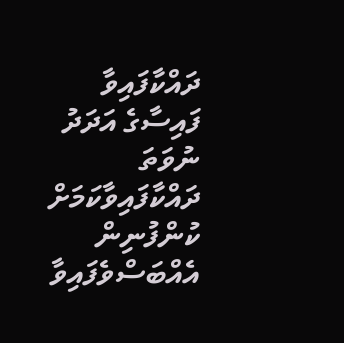ދައްކާފައިވާ ފައިސާގެ އަދަދު ނުވަތަ ދައްކާފައިވާކަމަށް ކުންފުނިން އެއްބަސްވެފައިވާ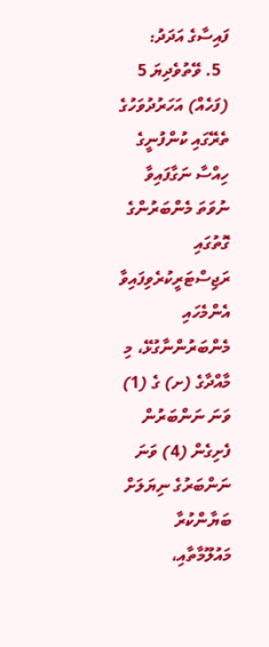ފައިސާގެ އަދަދު:
  5. ވޭތުވެދިޔަ 5 (ފަހެއް) އަހަރުދުވަހުގެ ތެރޭގައި ކުންފުނީގެ ހިއްސާ ނަގާފައިވާ ނުވަތަ މެންބަރުންގެ ގޮތުގައި ރަޖިސްޓަރީކުރެވިފައިވާ އެންމެހައި މެންބަރުންނާގުޅޭ، މި މާއްދާގެ (ށ) ގެ (1) ވަނަ ނަންބަރުން ފެށިގެން (4) ވަނަ ނަންބަރުގެ ނިޔަލަށް ބަޔާންކުރާ މައުލޫމާތާއި،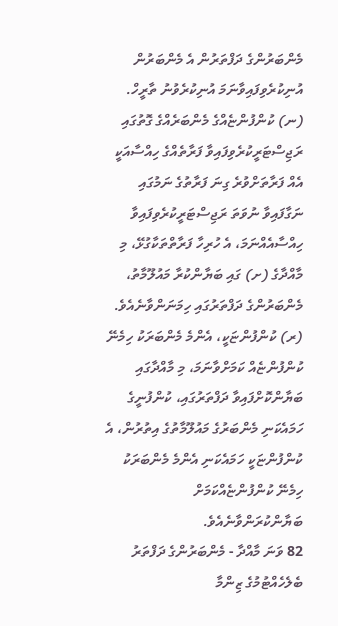މެންބަރުންގެ ދަފްތަރުން އެ މެންބަރުން އުނިކުރެވިފައިވާނަމަ އުނިކުރެވުނު ތާރީހް.
(ނ) ކުންފުންޏެއްގެ މެންބަރެއްގެ ގޮތުގައި ރަޖިސްޓަރީކުރެވިފައިވާ ފަރާތެއްގެ ހިއްސާއަކީ އެއް ފަރާތަށްވުރެ ގިނަ ފަރާތުގެ ނަމުގައި ނަގާފައިވާ ނުވަތަ ރަޖިސްޓަރީކުރެވިފައިވާ ހިއްސާއެއްނަމަ، އެ ހުރިހާ ފަރާތްތަކާގުޅޭ، މި މާއްދާގެ (ށ) ގައި ބަޔާންކުރާ މައުލޫމާތު، މެންބަރުންގެ ދަފްތަރުގައި ހިމަނަންވާނެއެވެ.
(ރ) ކުންފުންޏަކީ، އެންމެ މެންބަރަކު ހިމެނޭ ކުންފުންޏެއް ކަމަށްވާނަމަ، މި މާއްދާގައި ބަޔާންކޮށްފައިވާ ދަފްތަރުގައި، ކުންފުނީގެ ހަމައެކަނި މެންބަރުގެ މައުލޫމާތުގެ އިތުރުން، އެ ކުންފުންޏަކީ ހަމައެކަނި އެންމެ މެންބަރަކު ހިމެނޭ ކުންފުންޏެއްކަމަށް ބަޔާންކުރަންވާނެއެވެ.
82 ވަނަ މާއްދާ - މެންބަރުންގެ ދަފްތަރު ބެލެހެއްޓުމުގެ ޒިންމާ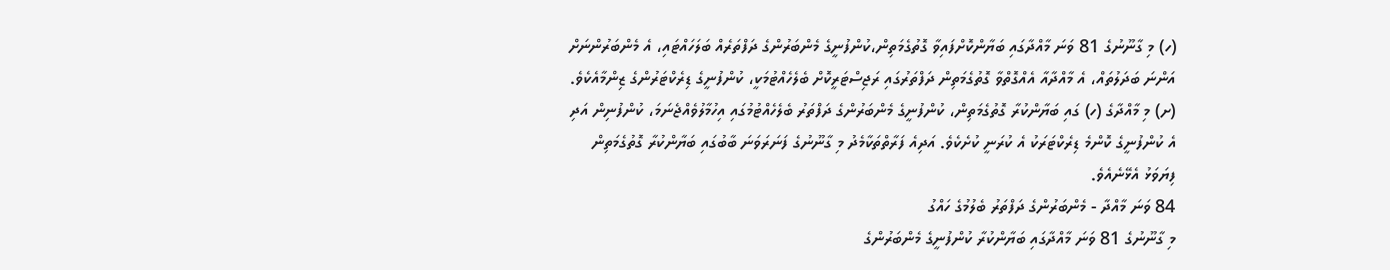(ހ) މި ގާނޫނުގެ 81 ވަނަ މާއްދާގައި ބަޔާންކޮށްފައިވާ ގޮތުގެމަތިން،ކުންފުނީގެ މެންބަރުންގެ ދަފްތަރެއް ބަލަހައްޓައި، އެ މެންބަރުންނަށް އަންނަ ބަދަލުތައް، އެ މާއްދާއާ އެއްގޮތްވާ ގޮތުގެމަތިން ދަފްތަރުގައި ރަޖިސްޓަރީކޮށް ބެލެހެއްޓުމަކީ، ކުންފުނީގެ ޑިރެކްޓަރުންގެ ޒިންމާއެކެވެ.
(ށ) މި މާއްދާގެ (ހ) ގައި ބަޔާންކުރާ ގޮތުގެމަތިން، ކުންފުނީގެ މެންބަރުންގެ ދަފްތަރު ބެލެހެއްޓުމުގައި އިހުމާލުވެއްޖެނަމަ، ކުންފުނިން އަދި އެ ކުންފުނީގެ ކޮންމެ ޑިރެކްޓަރަކު އެ ކުރަނީ ކުށެކެވެ. އަދިއެ ފަރާތްތަކާމެދު މި ގާނޫނުގެ ފަނަރަވަނަ ބާބުގައި ބަޔާންކުރާ ގޮތުގެމަތިން ފިޔަވަޅު އެޅޭނެއެވެ.
84 ވަނަ މާއްދާ - މެންބަރުންގެ ދަފްތަރު ބެލުމުގެ ހައްގު
މި ގާނޫނުގެ 81 ވަނަ މާއްދާގައި ބަޔާންކުރާ ކުންފުނީގެ މެންބަރުންގެ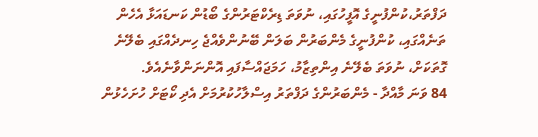ދަފްތަރު،ކުންފުނީގެ އޮފީހުގައި، ނުވަތަ ޑިރެކްޓަރުންގެ ބޯޑުން ކަނޑައަޅާ އެހެން ތަނެއްގައި، ކުންފުނީގެ މެންބަރުން ބަލަން ބޭނުންވެއްޖެ ހިނދެއްގައި ބެލޭނެ ގޮތަކަށް، ނުވަތަ ބެލޭނެ އިންތިޒާމު، ހަމަޖައްސާފައި އޮންނަންވާނެއެވެ.
84 ވަނަ މާއްދާ - މެންބަރުންގެ ދަފްތަރު އިސްލާހުކުރުމަށް އެދި ކޯޓަށް ހުށަހެޅުން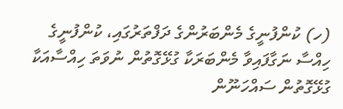(ހ) ކުންފުނީގެ މެންބަރުންގެ ދަފްތަރުގައި، ކުންފުނީގެ ހިއްސާ ނަގާފައިވާ މެންބަރަކާ ގުޅޭގޮތުން ނުވަތަ ހިއްސާއަކާ ގުޅޭގޮތުން ސައްހަނޫން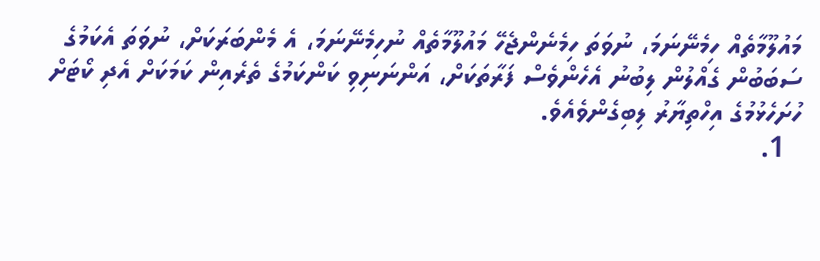މައުލޫމާތެއް ހިމެނޭނަމަ، ނުވަތަ ހިމެނެންޖެހޭ މައުލޫމާތެއް ނުހިމެނޭނަމަ، އެ މެންބަރަކަށް، ނުވަތަ އެކަމުގެ ސަބަބުން ގެއްލުން ލިބުނު އެހެންވެސް ފަރާތަކަށް، އަންނަނިވި ކަންކަމުގެ ތެރެއިން ކަމަކަށް އެދި ކޯޓަށް ހުށަހެޅުމުގެ އިހްތިޔާރު ލިބިގެންވެއެވެ.
  1.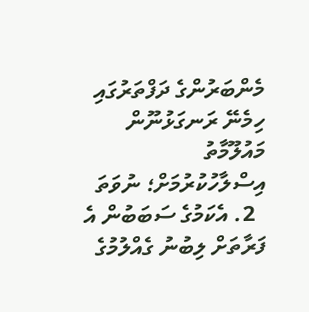މެންބަރުންގެ ދަފްތަރުގައި ހިމެނޭ ރަނގަޅުނޫން މައުލޫމާތު އިސްލާހުކުރުމަށް؛ ނުވަތަ
  2. އެކަމުގެ ސަބަބުން އެ ފަރާތަށް ލިބުނު ގެއްލުމުގެ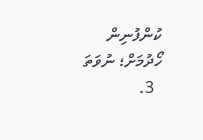ކުންފުނިން ހޯދުމަށް؛ ނުވަތަ
  3.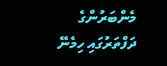މެންބަރުންގެ ދަފްތަރުގައި ހިމެނޭ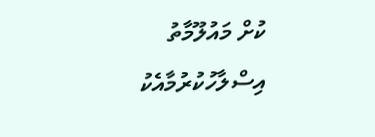ކުށް މައުލޫމާތު އިސްލާހުކުރުމާއެކު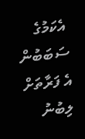އެކަމުގެ ސަބަބުން އެ ފަރާތަށް ލިބުނު